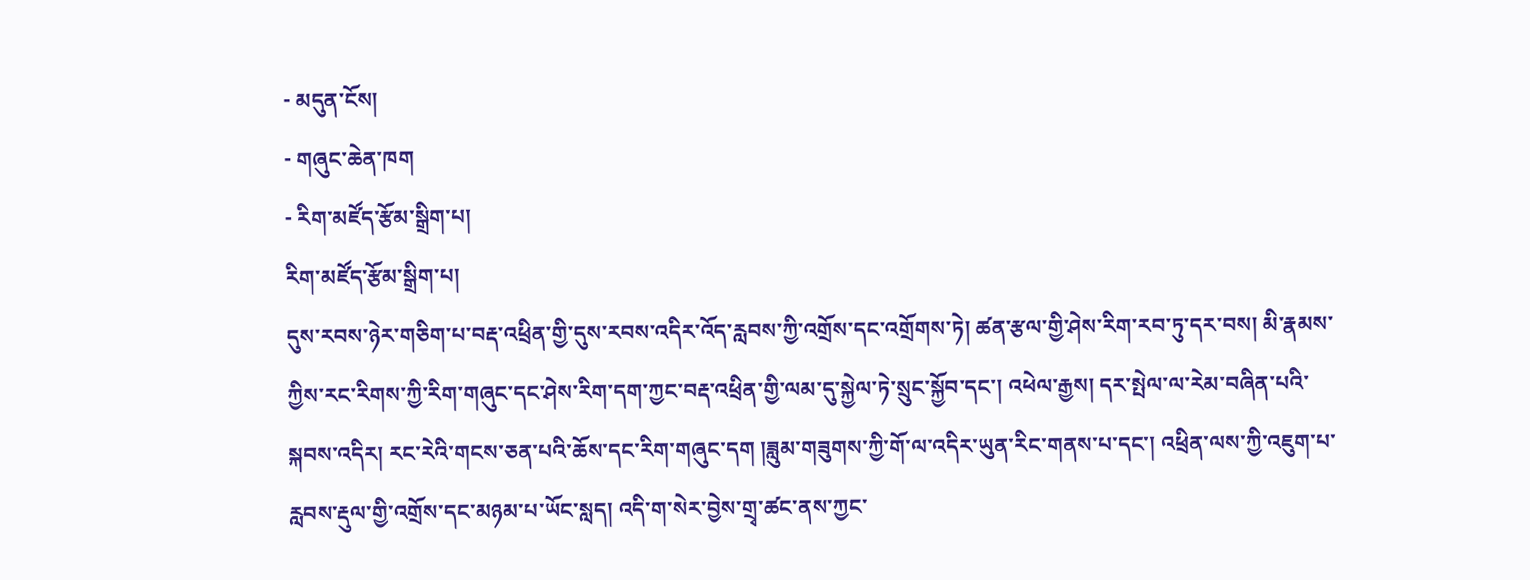- མདུན་ངོས།
- གཞུང་ཆེན་ཁག
- རིག་མཛོད་རྩོམ་སྒྲིག་པ།
རིག་མཛོད་རྩོམ་སྒྲིག་པ།
དུས་རབས་ཉེར་གཅིག་པ་བརྡ་འཕྲིན་གྱི་དུས་རབས་འདིར་འོད་རླབས་ཀྱི་འགྲོས་དང་འགྲོགས་ཏེ། ཚན་རྩལ་གྱི་ཤེས་རིག་རབ་ཏུ་དར་བས། མི་རྣམས་ཀྱིས་རང་རིགས་ཀྱི་རིག་གཞུང་དང་ཤེས་རིག་དག་ཀྱང་བརྡ་འཕྲིན་གྱི་ལམ་དུ་སྐྱེལ་ཏེ་སྲུང་སྐྱོབ་དང་། འཕེལ་རྒྱས། དར་སྤེལ་ལ་རེམ་བཞིན་པའི་སྐབས་འདིར། རང་རེའི་གངས་ཅན་པའི་ཆོས་དང་རིག་གཞུང་དག །ཟླུམ་གཟུགས་ཀྱི་གོ་ལ་འདིར་ཡུན་རིང་གནས་པ་དང་། འཕྲིན་ལས་ཀྱི་འཇུག་པ་རླབས་རྡུལ་གྱི་འགྲོས་དང་མཉམ་པ་ཡོང་སླད། འདི་ག་སེར་བྱེས་གྲྭ་ཚང་ནས་ཀྱང་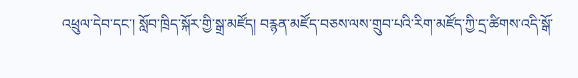འཕྲུལ་དེབ་དང་། སློབ་ཁྲིད་སྐོར་གྱི་སྒྲ་མཛོད། བརྙན་མཛོད་བཅས་ལས་གྲུབ་པའི་རིག་མཛོད་ཀྱི་དྲ་ཚིགས་འདི་སྒོ་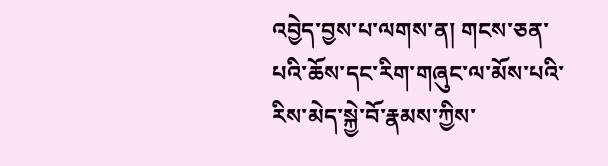འབྱེད་བྱས་པ་ལགས་ན། གངས་ཅན་པའི་ཆོས་དང་རིག་གཞུང་ལ་མོས་པའི་རིས་མེད་སྐྱེ་བོ་རྣམས་ཀྱིས་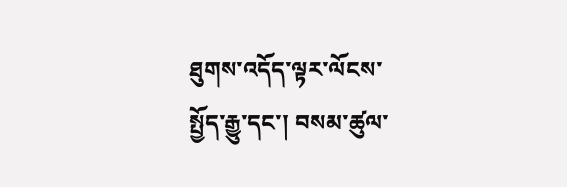ཐུགས་འདོད་ལྟར་ལོངས་སྤྱོད་རྒྱུ་དང་། བསམ་ཚུལ་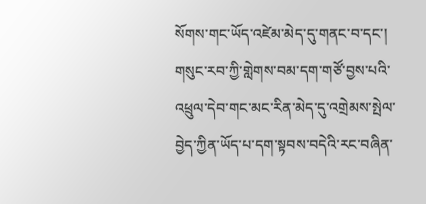སོགས་གང་ཡོད་འཛེམ་མེད་དུ་གནང་བ་དང་། གསུང་རབ་ཀྱི་གླེགས་བམ་དག་གཙོ་བྱས་པའི་འཕྲུལ་དེབ་གང་མང་རིན་མེད་དུ་འགྲེམས་སྤེལ་བྱེད་ཀྱིན་ཡོད་པ་དག་སྟབས་བདེའི་རང་བཞིན་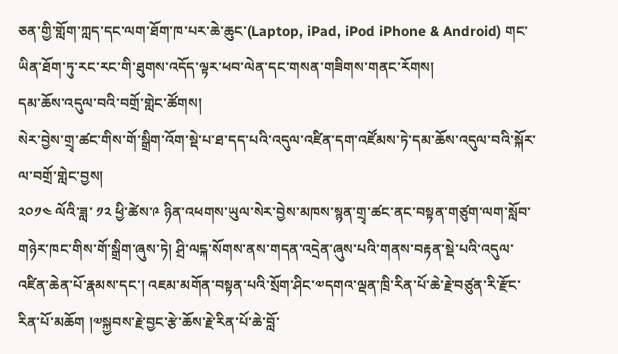ཅན་གྱི་གློག་ཀླད་དང་ལག་ཐོག་ཁ་པར་ཆེ་ཆུང་(Laptop, iPad, iPod iPhone & Android) གང་ཡིན་ཐོག་ཏུ་རང་རང་གི་ཐུགས་འདོད་ལྟར་ཕབ་ལེན་དང་གསན་གཟིགས་གནང་རོགས།
དམ་ཆོས་འདུལ་བའི་བགྲོ་གླེང་ཚོགས།
སེར་བྱེས་གྲྭ་ཚང་གིས་གོ་སྒྲིག་འོག་སྡེ་པ་ཐ་དད་པའི་འདུལ་འཛིན་དག་འཛོམས་ཏེ་དམ་ཆོས་འདུལ་བའི་སྐོར་ལ་བགྲོ་གླེང་བྱས།
༢༠༡༤ ལོའི་ཟླ་ ༡༢ ཕྱི་ཚེས་༩ ཉིན་འཕགས་ཡུལ་སེར་བྱེས་མཁས་སྙན་གྲྭ་ཚང་ནང་བསྟན་གཙུག་ལག་སློབ་གཉེར་ཁང་གིས་གོ་སྒྲིག་ཞུས་ཏེ། ཤྲི་ལངྐ་སོགས་ནས་གདན་འདྲེན་ཞུས་པའི་གནས་བརྟན་སྡེ་པའི་འདུལ་འཛིན་ཆེན་པོ་རྣམས་དང་། འཇམ་མགོན་བསྟན་པའི་སྲོག་ཤིང་༧དགའ་ལྡན་ཁྲི་རིན་པོ་ཆེ་རྗེ་བཙུན་རི་རྫོང་རིན་པོ་མཆོག །༧སྐྱབས་རྗེ་བྱང་རྩེ་ཆོས་རྗེ་རིན་པོ་ཆེ་བློ་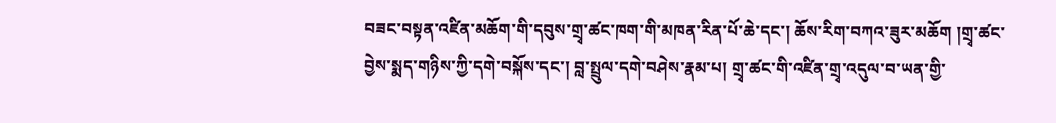བཟང་བསྟན་འཛིན་མཆོག་གི་དབུས་གྲྭ་ཚང་ཁག་གི་མཁན་རིན་པོ་ཆེ་དང་། ཆོས་རིག་བཀའ་ཟུར་མཆོག །གྲྭ་ཚང་བྱེས་སྨད་གཉིས་ཀྱི་དགེ་བསྐོས་དང་། བླ་སྤྲུལ་དགེ་བཤེས་རྣམ་པ། གྲྭ་ཚང་གི་འཛིན་གྲྭ་འདུལ་བ་ཡན་གྱི་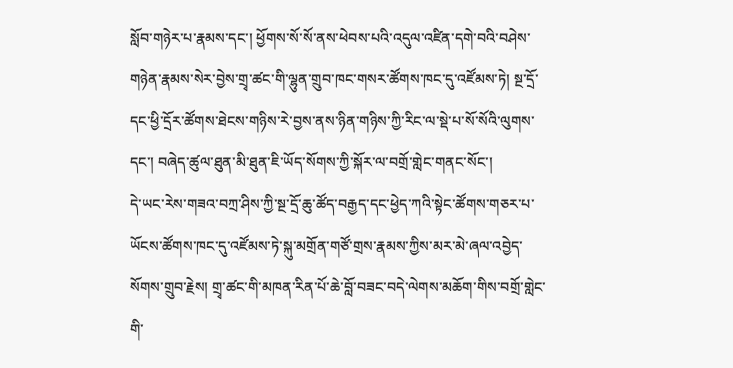སློབ་གཉེར་པ་རྣམས་དང་། ཕྱོགས་སོ་སོ་ནས་ཕེབས་པའི་འདུལ་འཛིན་དགེ་བའི་བཤེས་གཉེན་རྣམས་སེར་བྱེས་གྲྭ་ཚང་གི་ལྷུན་གྲུབ་ཁང་གསར་ཚོགས་ཁང་དུ་འཛོམས་ཏེ། སྔ་དྲོ་དང་ཕྱི་དྲོར་ཚོགས་ཐེངས་གཉིས་རེ་བྱས་ནས་ཉིན་གཉིས་ཀྱི་རིང་ལ་སྡེ་པ་སོ་སོའི་ལུགས་དང་། བཞེད་ཚུལ་ཐུན་མི་ཐུན་ཇི་ཡོད་སོགས་ཀྱི་སྐོར་ལ་བགྲོ་གླེང་གནང་སོང་།
དེ་ཡང་རེས་གཟའ་བཀྲ་ཤིས་ཀྱི་སྔ་དྲོ་ཆུ་ཚོད་བརྒྱད་དང་ཕྱེད་ཀའི་སྟེང་ཚོགས་གཅར་པ་ཡོངས་ཚོགས་ཁང་དུ་འཛོམས་ཏེ་སྐུ་མགྲོན་གཙོ་གྲས་རྣམས་ཀྱིས་མར་མེ་ཞལ་འབྱེད་སོགས་གྲུབ་རྗེས། གྲྭ་ཚང་གི་མཁན་རིན་པོ་ཆེ་བློ་བཟང་བདེ་ལེགས་མཆོག་གིས་བགྲོ་གླེང་གི་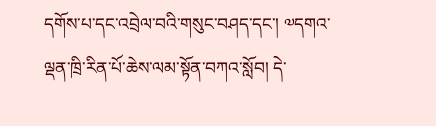དགོས་པ་དང་འབྲེལ་བའི་གསུང་བཤད་དང་། ༧དགའ་ལྡན་ཁྲི་རིན་པོ་ཆེས་ལམ་སྟོན་བཀའ་སློབ། དེ་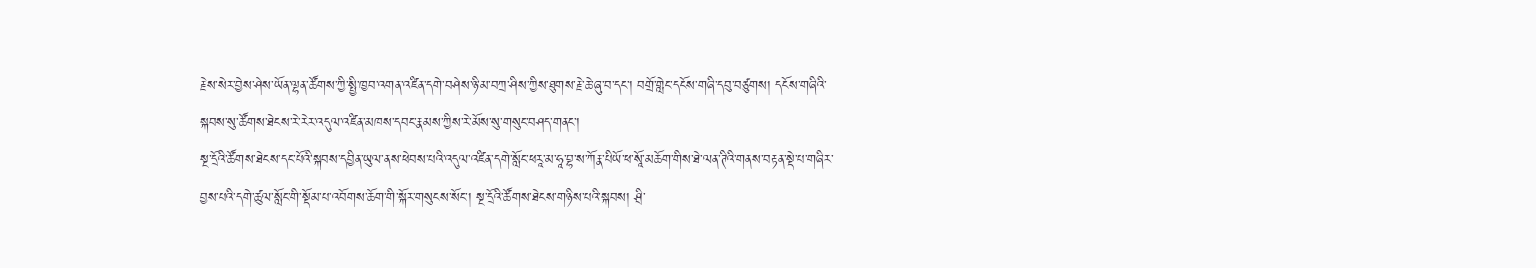རྗེས་སེར་བྱེས་ཤེས་ཡོན་ལྷན་ཚོགས་ཀྱི་སྤྱི་ཁྱབ་འགན་འཛིན་དགེ་བཤེས་ཉི་མ་བཀྲ་ཤིས་ཀྱིས་ཐུགས་རྗེ་ཆེ་ཞུ་བ་དང་། བགྲོ་གླེང་དངོས་གཞི་དབུ་བཙུགས། དངོས་གཞིའི་སྐབས་སུ་ཚོགས་ཐེངས་རེ་རེར་འདུལ་འཛིན་མཁས་དབང་རྣམས་ཀྱིས་རེ་མོས་སུ་གསུང་བཤད་གནང་།
སྔ་དྲོའི་ཚོགས་ཐེངས་དང་པོའི་སྐབས་དབྱིན་ཡུལ་ནས་ཕེབས་པའི་འདུལ་འཛིན་དགེ་སློང་ཕརཱ་མ་ཧཱ་བྷ་ས་ཀོརྣ་པིཡོ་ཕ་སཱོ་མཆོག་གིས་ཐེ་ལན་ཊིའི་གནས་བརྟན་སྡེ་པ་གཞིར་བྱས་པའི་དགེ་ཚུལ་སློང་གི་སྡོམ་པ་འབོགས་ཆོག་གི་སྐོར་གསུངས་སོང་། སྔ་དྲོའི་ཚོགས་ཐེངས་གཉིས་པའི་སྐབས། ཤྲི་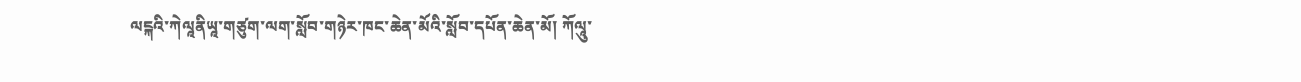ལངྐའི་ཀེལཱནིཡཱ་གཙུག་ལག་སློབ་གཉེར་ཁང་ཆེན་མོའི་སློབ་དཔོན་ཆེན་མོ། ཀོལཱུ་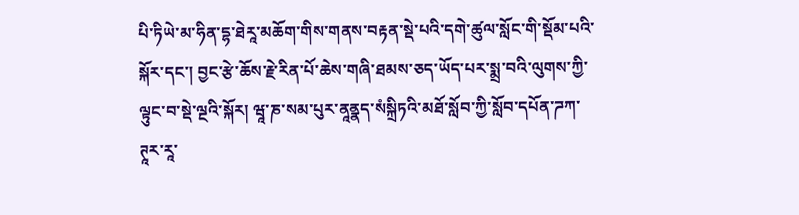པི་ཏིཡེ་མ་ཧིན་དྷ་ཐེརཱ་མཆོག་གིས་གནས་བརྟན་སྡེ་པའི་དགེ་ཚུལ་སློང་གི་སྡོམ་པའི་སྐོར་དང་། བྱང་རྩེ་ཆོས་རྗེ་རིན་པོ་ཆེས་གཞི་ཐམས་ཅད་ཡོད་པར་སྨྲ་བའི་ལུགས་ཀྱི་ལྟུང་བ་སྡེ་ལྔའི་སྐོར། ཝཱ་ཎ་སམ་པུར་ནཱནྣད་སཾསྐྲིཏའི་མཐོ་སློབ་ཀྱི་སློབ་དཔོན་ཌཀ་ཊཱར་རཱ་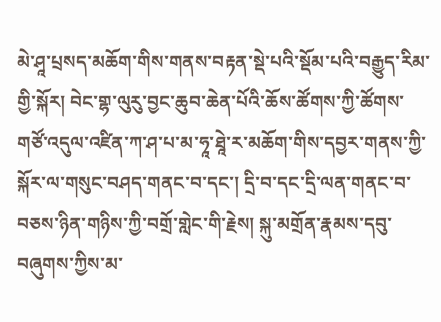མེ་ཤཱ་པྲསད་མཆོག་གིས་གནས་བརྟན་སྡེ་པའི་སྡོམ་པའི་བརྒྱུད་རིམ་གྱི་སྐོར། བེང་གྷ་ལུརུ་བྱང་ཆུབ་ཆེན་པོའི་ཆོས་ཚོགས་ཀྱི་ཚོགས་གཙོ་འདུལ་འཛིན་ཀ་ཤ་པ་མ་ཧཱ་ཐཱེ་ར་མཆོག་གིས་དབྱར་གནས་ཀྱི་སྐོར་ལ་གསུང་བཤད་གནང་བ་དང་། དྲི་བ་དང་དྲི་ལན་གནང་བ་བཅས་ཉིན་གཉིས་ཀྱི་བགྲོ་གླེང་གི་རྗེས། སྐུ་མགྲོན་རྣམས་དབུ་བཞུགས་ཀྱིས་མ་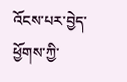འོངས་པར་བྱེད་ཕྱོགས་ཀྱི་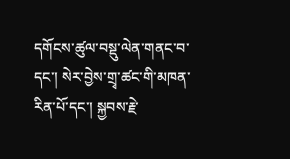དགོངས་ཚུལ་བསྡུ་ལེན་གནང་བ་དང་། སེར་བྱེས་གྲྭ་ཚང་གི་མཁན་རིན་པོ་དང་། སྐྱབས་རྗེ་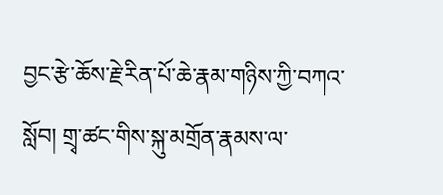བྱང་རྩེ་ཆོས་རྗེ་རིན་པོ་ཆེ་རྣམ་གཉིས་ཀྱི་བཀའ་སློབ། གྲྭ་ཚང་གིས་སྐུ་མགྲོན་རྣམས་ལ་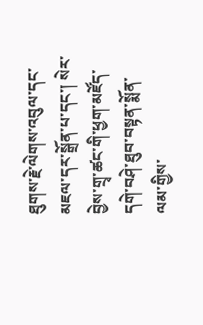ཐུགས་རྗེ་ལེགས་འབུལ་དང་མཇལ་དར་སྒྲོན་པ་དང་། སེར་བྱེས་གྲྭ་ཚང་གི་ཕྱག་མཛོད་དགེ་བཤེ་ཐུབ་བསྟན་སྨོན་ལམ་གྱིས་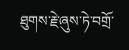ཐུགས་རྗེ་ཞུས་ཏེ་བགྲོ་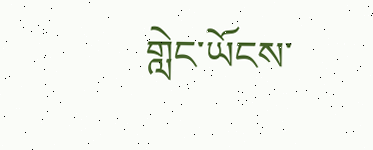གླེང་ཡོངས་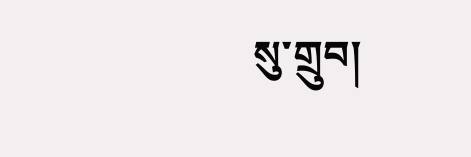སུ་གྲུབ།